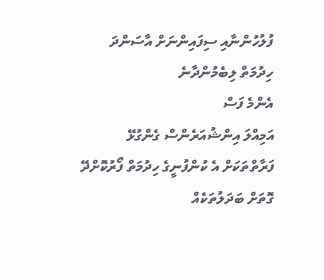ފުލުހުންނާއި ސިފައިންނަށް އާސަންދަ ހިދުމަތް ލިބެމުންދާނެ
އެންމެ ފަސް
އަމިއްލަ އިންޝުއަރެންސް ގެންގުޅޭ ފަރާތްތަކަށް އެ ކުންފުނީގެ ހިދުމަތް ފޯރުކޮށްދޭ ގޮތަށް ބަދަލުތަކެއް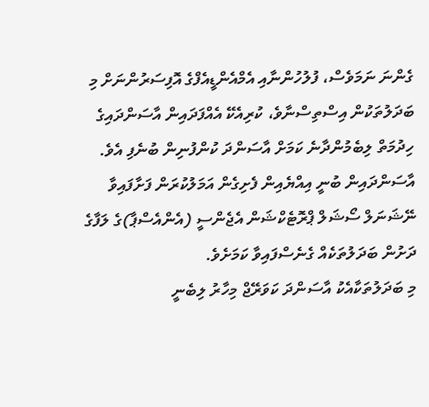ގެންނަ ނަމަވެސް، ފުލުހުންނާއި އެމްއެންޑީއެފްގެ އޮފިސަރުންނަށް މި ބަދަލުތަކުން އިސްތިސްނާވެ، ކުރިއެކޭ އެއްފަދައިން އާސަންދައިގެ ހިދުމަތް ލިބެމުންދާނެ ކަމަށް އާސަންދަ ކުންފުނިން ބުނެފި އެވެ.
އާސަންދައިން ބުނީ އިއްޔެއިން ފެށިގެން އަމަލުކުރަން ފަށާފައިވާ ނޭޝަނަލް ސޯޝަލް ޕްރޮޓެކްޝަން އެޖެންސީ (އެންއެސްޕާ)ގެ ލަފާގެ ދަށުން ބަދަލުތަކެއް ގެނެސްފައިވާ ކަމަށެވެ.
މި ބަދަލުތަކާއެކު އާސަންދަ ކަވަރޭޖް މިހާރު ލިބެނީ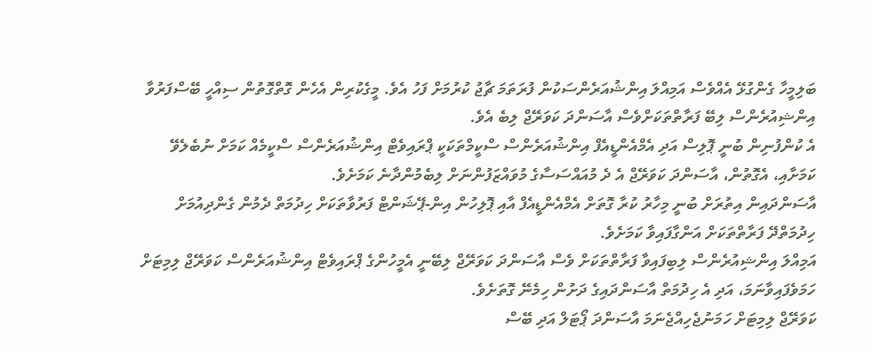ބަލިމީހާ ގެންގުޅޭ އެއްވެސް އަމިއްލަ އިންޝުއަރެންސަކުން ފުރަތަމަ ޗާޖު ކުރުމަށް ފަހު އެވެ. މީގެކުރިން އެހެން ގޮތްގޮތުން ސިއްހީ ބޭސްފަރުވާ އިންޝިއުރެންސް ލިބޭ ފަރާތްތަކަށްވެސް އާސަންދަ ކަވަރޭޖް ލިބެ އެވެ.
އެ ކުންފުނިން ބުނީ ޕޮލިސް އަދި އެމްއެންޑީއެފް އިންޝުއަރެންސް ސްކީމްތަކަކީ ޕްރައިވެޓް އިންޝުއަރެންސް ސްކީމެއް ކަމަށް ނުބެލެވޭ ކަމަށާއި، އެގޮތުން، އާސަންދަ ކަވަރޭޖް އެ ދެ މުއައްސަސާގެ މުވައްޒަފުންނަށް ލިބެމުންދާނެ ކަމަށެވެ.
އާސަންދައިން އިތުރަށް ބުނީ މިހާރު ކުރާ ގޮތަށް އެމްއެންޑީއެފް އާއި ޕޮލިހުން އިން-ޕޭޝަންޓް ފަރުވާތަކަށް ހިދުމަތް ދެމުން ގެންދިއުމަށް ހިދުމަތްދޭ ފަރާތްތަކަށް އަންގާފައިވާ ކަމަށެވެ.
އަމިއްލަ އިންޝިއުރެންސް ލިބިފައިވާ ފަރާތްތަކަށް ވެސް އާސަންދަ ކަވަރޭޖް ލިބޭނީ އެމީހުންގެ ޕްރައިވެޓް އިންޝުއަރެންސް ކަވަރޭޖް ލިމިޓަށް ހަމަވެފައިވާނަމަ، އަދި އެ ހިދުމަތް އާސަންދައިގެ ދަށުން ހިމެނޭ ގޮތަށެވެ.
ކަވަރޭޖް ލިމިޓަށް ހަމަނުޖެހިއްޖެނަމަ އާސަންދަ ޕޯޓަލް އަދި ބޭސް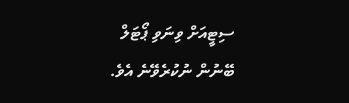ސިޓީއަށް ވިނަވި ޕޯޓަލް ބޭނުން ނުކުރެވޭނެ އެވެ.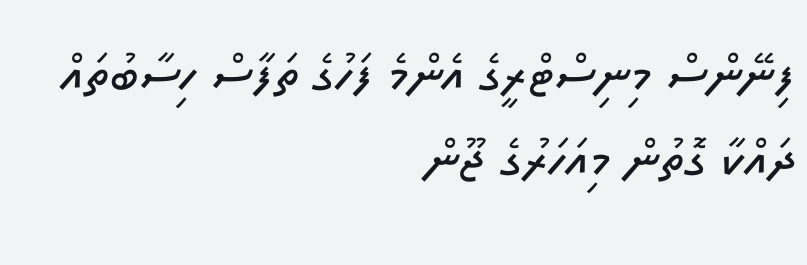ފިނޭންސް މިނިސްޓްރީގެ އެންމެ ފަހުގެ ތަފާސް ހިސާބުތައް ދައްކާ ގޮތުން މިއަހަރުގެ ޖޫން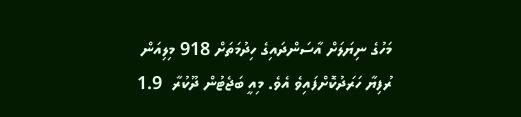މަހުގެ ނިޔަލަށް އާސަންދައިގެ ހިދުމަތަށް 918 މިލިއަން ރުފިޔާ ހަރަދުކޮށްފައިވެ އެވެ. މިއީ ބަޖެޓުން ދޫކުރާ  1.9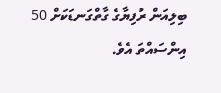ބިލިއަން ރުފިޔާގެ ގާތްގަނޑަކަށް 50 އިންސައްތަ އެވެ.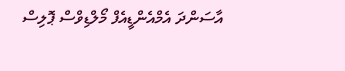އާސަންދަ އެމްއެންޑީއެފް މޯލްޑިވްސް ޕޮލިސް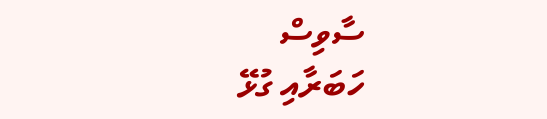ސާވިސް
ހަބަރާއި ގުޅޭ